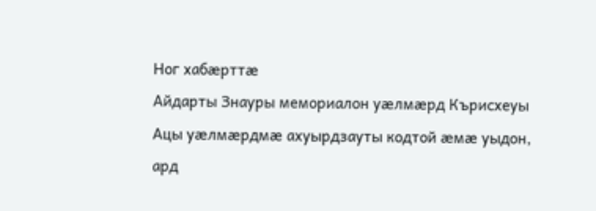Ног хабæрттæ
Айдарты Знауры мемориалон уæлмæрд Кърисхеуы
Ацы уæлмæрдмæ ахуырдзауты кодтой æмæ уыдон, ард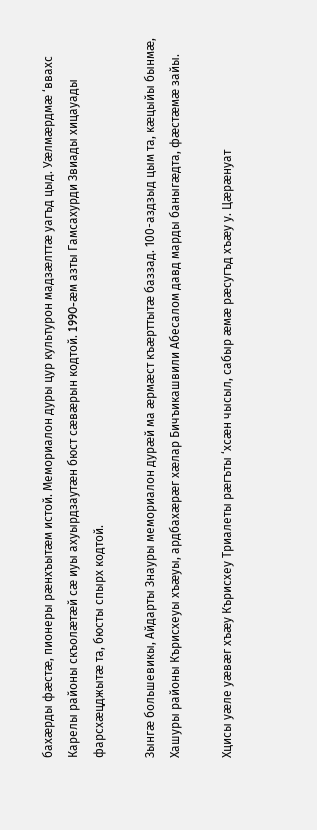бахæрды фæстæ, пионеры рæнхъытæм истой. Мемориалон дуры цур культурон мадзæлттæ уагъд цыд. Уæлмæрдмæ ‘ввахс Карелы районы скъолæтæй сæ иуы ахуырдзаутæн бюст сæвæрын кодтой. 1990-æм азты Гамсахурди Звиады хицауады фарсхæцджытæ та, бюсты спырх кодтой.

Зынгæ большевикы, Айдарты Знауры мемориалон дурæй ма æрмæст къæрттытæ баззад. 100-аздзыд цым та, кæцыйы бынмæ, Хашуры районы Кърисхеуы хъæуы, ардбахæрæг хæлар Бичъикашвили Абесалом давд марды баныгæдта, фæстæмæ зайы.

Хцисы уæле уæвæг хъæу Кърисхеу Триалеты рæгъты ‘хсæн чысыл, сабыр æмæ рæсугъд хъæу у. Цæрæнуат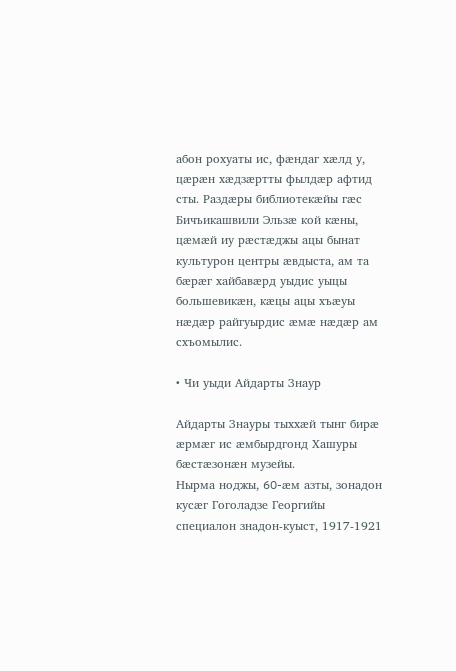абон рохуаты ис, фæндаг хæлд у, цæрæн хæдзæртты фылдæр афтид сты. Раздæры библиотекæйы гæс Бичъикашвили Эльзæ кой кæны, цæмæй иу рæстæджы ацы бынат культурон центры æвдыста, ам та бæрæг хайбавæрд уыдис уыцы большевикæн, кæцы ацы хъæуы нæдæр райгуырдис æмæ нæдæр ам схъомылис.

• Чи уыди Айдарты Знаур

Айдарты Знауры тыххæй тынг бирæ æрмæг ис æмбырдгонд Хашуры бæстæзонæн музейы.
Нырма ноджы, 60-æм азты, зонадон кусæг Гоголадзе Георгийы специалон знадон-куыст, 1917-1921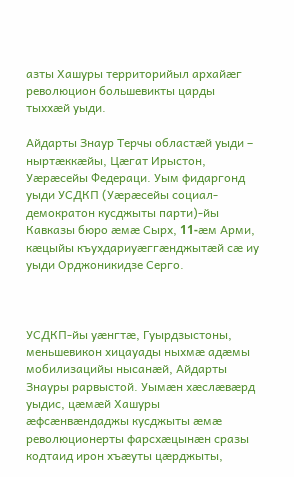азты Хашуры территорийыл архайæг революцион большевикты царды тыххæй уыди.

Айдарты Знаур Терчы областæй уыди – ныртæккæйы, Цæгат Ирыстон, Уæрæсейы Федераци. Уым фидаргонд уыди УСДКП (Уæрæсейы социал-демократон кусджыты парти)-йы Кавказы бюро æмæ Сырх, 11-æм Арми, кæцыйы къухдариуæггæнджытæй сæ иу уыди Орджоникидзе Серго.



УСДКП-йы уæнгтæ, Гуырдзыстоны, меньшевикон хицауады ныхмæ адæмы мобилизацийы нысанæй, Айдарты Знауры рарвыстой. Уымæн хæслæвæрд уыдис, цæмæй Хашуры æфсæнвæндаджы кусджыты æмæ революционерты фарсхæцынæн сразы кодтаид ирон хъæуты цæрджыты,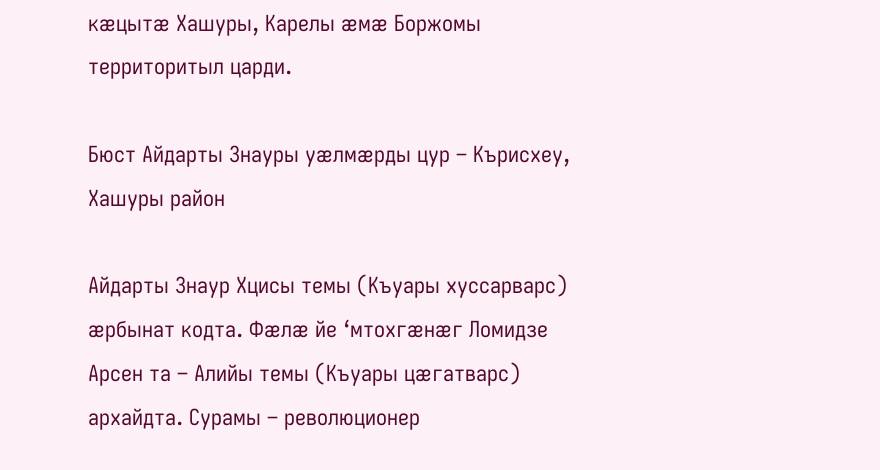кæцытæ Хашуры, Карелы æмæ Боржомы территоритыл царди.

Бюст Айдарты Знауры уæлмæрды цур – Кърисхеу, Хашуры район

Айдарты Знаур Хцисы темы (Къуары хуссарварс) æрбынат кодта. Фæлæ йе ‘мтохгæнæг Ломидзе Арсен та – Алийы темы (Къуары цæгатварс) архайдта. Сурамы – революционер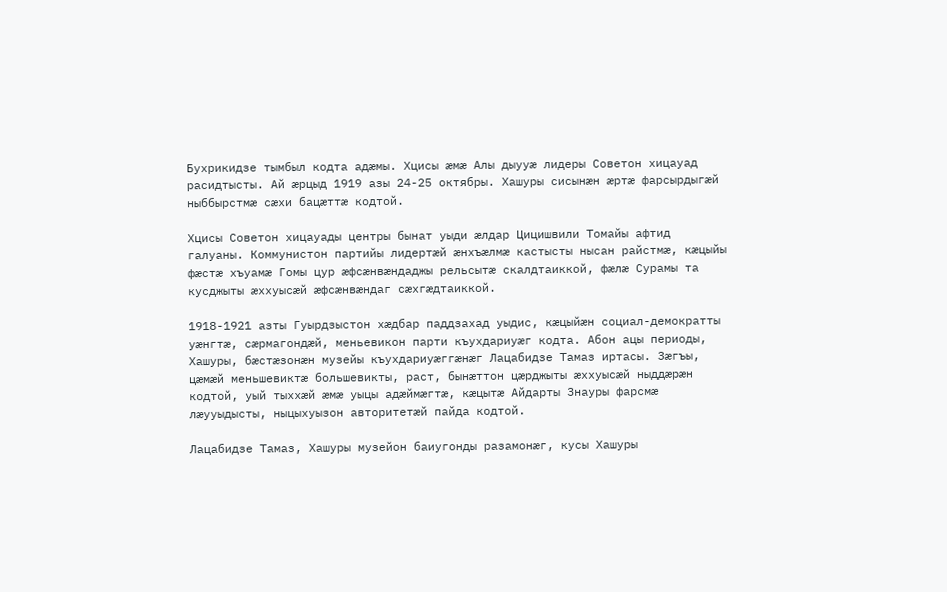Бухрикидзе тымбыл кодта адæмы. Хцисы æмæ Алы дыууæ лидеры Советон хицауад расидтысты. Ай æрцыд 1919 азы 24-25 октябры. Хашуры сисынæн æртæ фарсырдыгæй ныббырстмæ сæхи бацæттæ кодтой.

Хцисы Советон хицауады центры бынат уыди æлдар Цицишвили Томайы афтид галуаны. Коммунистон партийы лидертæй æнхъæлмæ кастысты нысан райстмæ, кæцыйы фæстæ хъуамæ Гомы цур æфсæнвæндаджы рельсытæ скалдтаиккой, фæлæ Сурамы та кусджыты æххуысæй æфсæнвæндаг сæхгæдтаиккой.

1918-1921 азты Гуырдзыстон хæдбар паддзахад уыдис, кæцыйæн социал-демократты уæнгтæ, сæрмагондæй, меньевикон парти къухдариуæг кодта. Абон ацы периоды, Хашуры, бæстæзонæн музейы къухдариуæггæнæг Лацабидзе Тамаз иртасы. Зæгъы, цæмæй меньшевиктæ большевикты, раст, бынæттон цæрджыты æххуысæй ныддæрæн кодтой, уый тыххæй æмæ уыцы адæймæгтæ, кæцытæ Айдарты Знауры фарсмæ лæууыдысты, ныцыхуызон авторитетæй пайда кодтой.

Лацабидзе Тамаз, Хашуры музейон баиугонды разамонæг, кусы Хашуры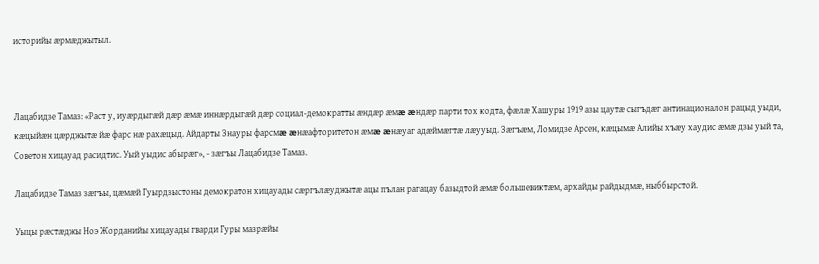историйы æрмæджытыл.



Лацабидзе Тамаз: «Раст у, иуæрдыгæй дæр æмæ иннæрдыгæй дæр социал-демократты æндæр æмæ æндæр парти тох кодта, фæлæ Хашуры 1919 азы цаутæ сыгъдæг антинационалон рацыд уыди, кæцыйæн цæрджытæ йæ фарс нæ рахæцыд. Айдарты Знауры фарсмæ æнæафторитетон æмæ æнæуаг адæймæгтæ лæууыд. Зæгъæм, Ломидзе Арсен, кæцымæ Алийы хъæу хаудис æмæ дзы уый та, Советон хицауад расидтис. Уый уыдис абырæг», - зæгъы Лацабидзе Тамаз.

Лацабидзе Тамаз зæгъы, цæмæй Гуырдзыстоны демократон хицауады сæргълæуджытæ ацы пълан рагацау базыдтой æмæ большевиктæм, архайды райдыдмæ, ныббырстой.

Уыцы рæстæджы Ноэ Жорданийы хицауады гварди Гуры мазрæйы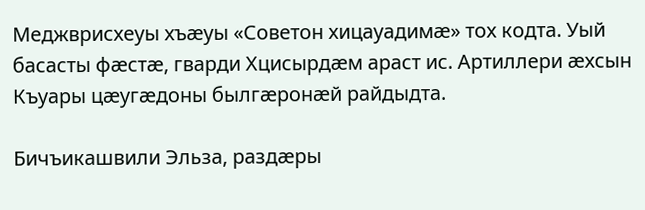Меджврисхеуы хъæуы «Советон хицауадимæ» тох кодта. Уый басасты фæстæ, гварди Хцисырдæм араст ис. Артиллери æхсын Къуары цæугæдоны былгæронæй райдыдта.

Бичъикашвили Эльза, раздæры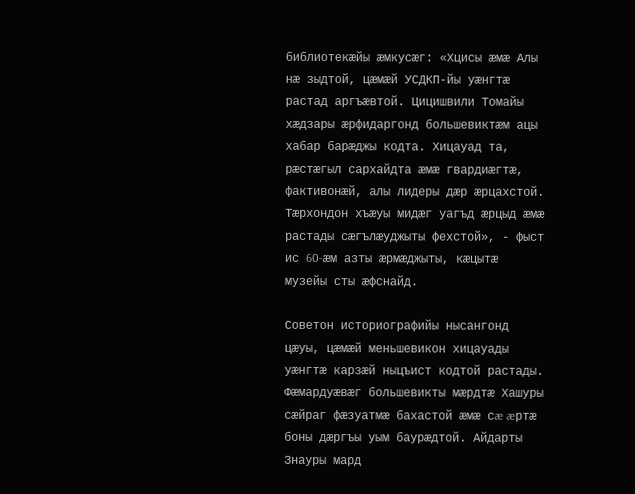библиотекæйы æмкусæг: «Хцисы æмæ Алы нæ зыдтой, цæмæй УСДКП-йы уæнгтæ растад аргъæвтой. Цицишвили Томайы хæдзары æрфидаргонд большевиктæм ацы хабар барæджы кодта. Хицауад та, рæстæгыл сархайдта æмæ гвардиæгтæ, фактивонæй, алы лидеры дæр æрцахстой. Тæрхондон хъæуы мидæг уагъд æрцыд æмæ растады сæгълæуджыты фехстой», - фыст ис 60-æм азты æрмæджыты, кæцытæ музейы сты æфснайд.

Советон историографийы нысангонд цæуы, цæмæй меньшевикон хицауады уæнгтæ карзæй ныцъист кодтой растады. Фæмардуæвæг большевикты мæрдтæ Хашуры сæйраг фæзуатмæ бахастой æмæ сæ æртæ боны дæргъы уым баурæдтой. Айдарты Знауры мард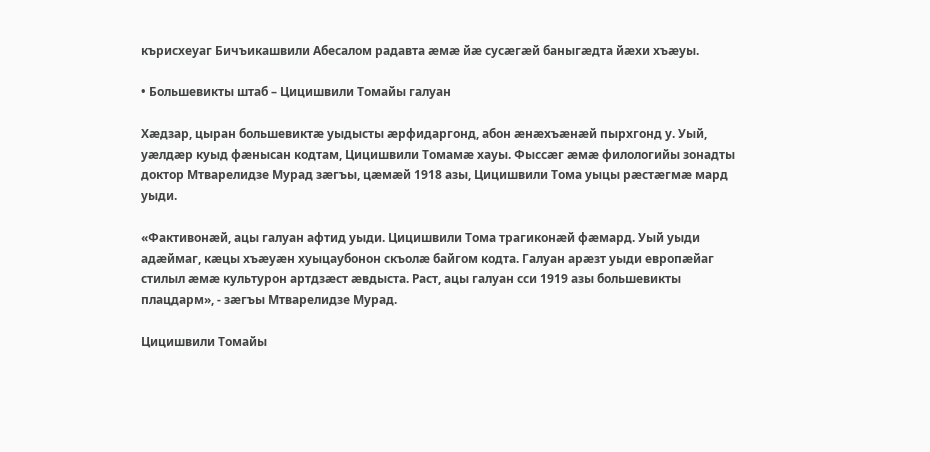кърисхеуаг Бичъикашвили Абесалом радавта æмæ йæ сусæгæй баныгæдта йæхи хъæуы.

• Большевикты штаб – Цицишвили Томайы галуан

Хæдзар, цыран большевиктæ уыдысты æрфидаргонд, абон æнæхъæнæй пырхгонд у. Уый, уæлдæр куыд фæнысан кодтам, Цицишвили Томамæ хауы. Фыссæг æмæ филологийы зонадты доктор Мтварелидзе Мурад зæгъы, цæмæй 1918 азы, Цицишвили Тома уыцы рæстæгмæ мард уыди.

«Фактивонæй, ацы галуан афтид уыди. Цицишвили Тома трагиконæй фæмард. Уый уыди адæймаг, кæцы хъæуæн хуыцаубонон скъолæ байгом кодта. Галуан арæзт уыди европæйаг стилыл æмæ культурон артдзæст æвдыста. Раст, ацы галуан сси 1919 азы большевикты плацдарм», - зæгъы Мтварелидзе Мурад.

Цицишвили Томайы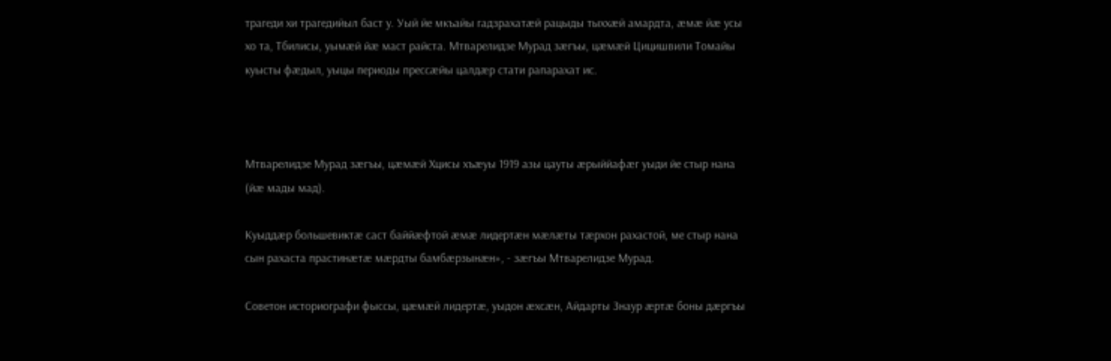трагеди хи трагедийыл баст у. Уый йе мкъайы гадзрахатæй рацыды тыххæй амардта, æмæ йæ усы хо та, Тбилисы, уымæй йæ маст райста. Мтварелидзе Мурад зæгъы, цæмæй Цицишвили Томайы куысты фæдыл, уыцы периоды прессæйы цалдæр стати рапарахат ис.



Мтварелидзе Мурад зæгъы, цæмæй Хцисы хъæуы 1919 азы цауты æрыййафæг уыди йе стыр нана (йæ мады мад).

Куыддæр большевиктæ саст баййæфтой æмæ лидертæн мæлæты тæрхон рахастой, ме стыр нана сын рахаста прастинæтæ мæрдты бамбæрзынæн», - зæгъы Мтварелидзе Мурад.

Советон историографи фыссы, цæмæй лидертæ, уыдон æхсæн, Айдарты Знаур æртæ боны дæргъы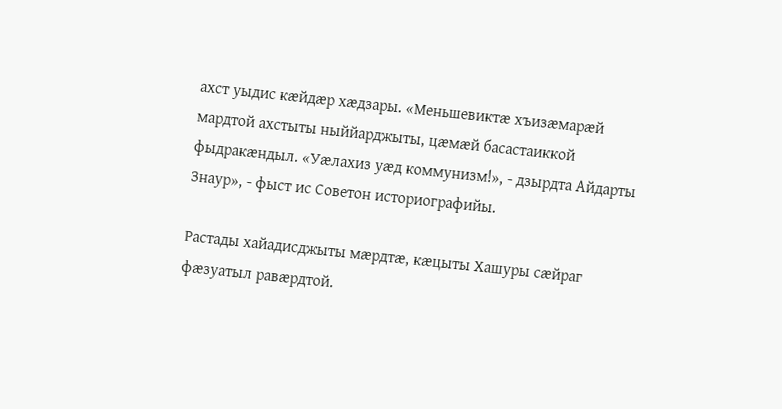ахст уыдис кæйдæр хæдзары. «Меньшевиктæ хъизæмарæй мардтой ахстыты ныййарджыты, цæмæй басастаиккой фыдракæндыл. «Уæлахиз уæд коммунизм!», - дзырдта Айдарты Знаур», - фыст ис Советон историографийы.

Растады хайадисджыты мæрдтæ, кæцыты Хашуры сæйраг фæзуатыл равæрдтой.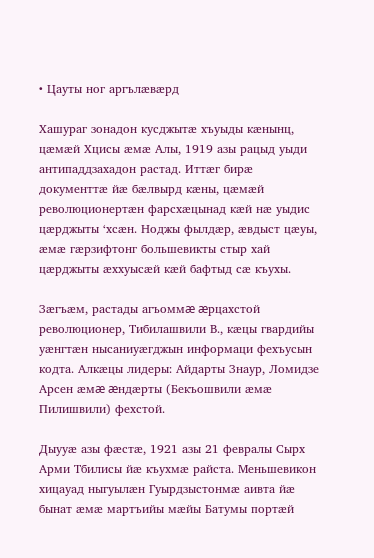• Цауты ног аргълæвæрд

Хашураг зонадон кусджытæ хъуыды кæнынц, цæмæй Хцисы æмæ Алы, 1919 азы рацыд уыди антипаддзахадон растад. Иттæг бирæ документтæ йæ бæлвырд кæны, цæмæй революционертæн фарсхæцынад кæй нæ уыдис цæрджыты ‘хсæн. Ноджы фылдæр, æвдыст цæуы, æмæ гæрзифтонг большевикты стыр хай цæрджыты æххуысæй кæй бафтыд сæ къухы.

Зæгъæм, растады агъоммæ æрцахстой революционер, Тибилашвили В., кæцы гвардийы уæнгтæн нысаниуæгджын информаци фехъусын кодта. Алкæцы лидеры: Айдарты Знаур, Ломидзе Арсен æмæ æндæрты (Бекъошвили æмæ Пилишвили) фехстой.

Дыууæ азы фæстæ, 1921 азы 21 февралы Сырх Арми Тбилисы йæ къухмæ райста. Меньшевикон хицауад ныгуылæн Гуырдзыстонмæ аивта йæ бынат æмæ мартъийы мæйы Батумы портæй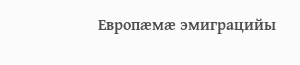Европæмæ эмиграцийы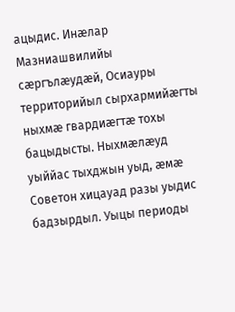ацыдис. Инæлар Мазниашвилийы сæргълæудæй, Осиауры территорийыл сырхармийæгты ныхмæ гвардиæгтæ тохы бацыдысты. Ныхмæлæуд уыййас тыхджын уыд, æмæ Советон хицауад разы уыдис бадзырдыл. Уыцы периоды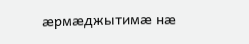æрмæджытимæ нæ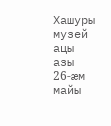Хашуры музей ацы азы 26-æм майы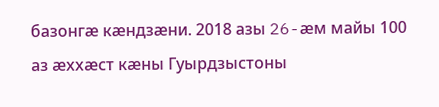базонгæ кæндзæни. 2018 азы 26-æм майы 100 аз æххæст кæны Гуырдзыстоны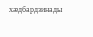хæдбардзинады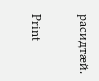расидтæй.

Print